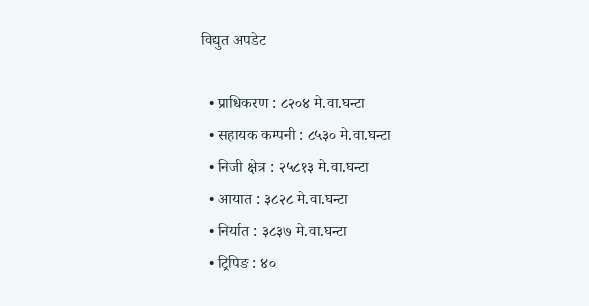विद्युत अपडेट

  • प्राधिकरण : ८२०४ मे.वा.घन्टा
  • सहायक कम्पनी : ८५३० मे.वा.घन्टा
  • निजी क्षेत्र : २५८१३ मे.वा.घन्टा
  • आयात : ३८२८ मे.वा.घन्टा
  • निर्यात : ३८३७ मे.वा.घन्टा
  • ट्रिपिङ : ४०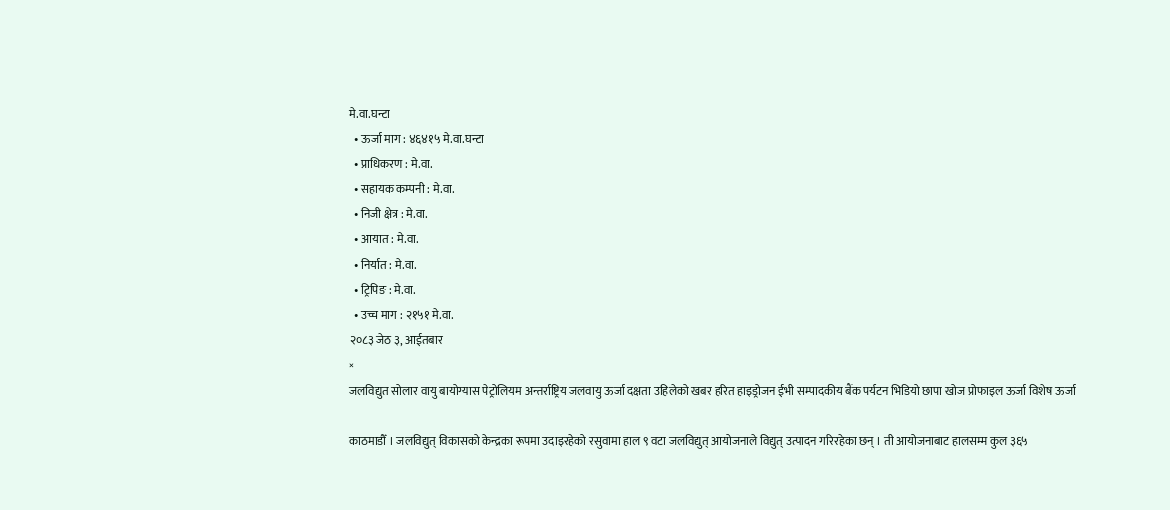मे.वा.घन्टा
  • ऊर्जा माग : ४६४१५ मे.वा.घन्टा
  • प्राधिकरण : मे.वा.
  • सहायक कम्पनी : मे.वा.
  • निजी क्षेत्र : मे.वा.
  • आयात : मे.वा.
  • निर्यात : मे.वा.
  • ट्रिपिङ : मे.वा.
  • उच्च माग : २१५१ मे.वा.
२०८३ जेठ ३, आईतबार
×
जलविद्युत सोलार वायु बायोग्यास पेट्रोलियम अन्तर्राष्ट्रिय जलवायु ऊर्जा दक्षता उहिलेको खबर हरित हाइड्रोजन ईभी सम्पादकीय बैंक पर्यटन भिडियो छापा खोज प्रोफाइल ऊर्जा विशेष ऊर्जा

काठमाडौँ । जलविद्युत् विकासको केन्द्रका रूपमा उदाइरहेको रसुवामा हाल ९ वटा जलविद्युत् आयोजनाले विद्युत् उत्पादन गरिरहेका छन् । ती आयोजनाबाट हालसम्म कुल ३६५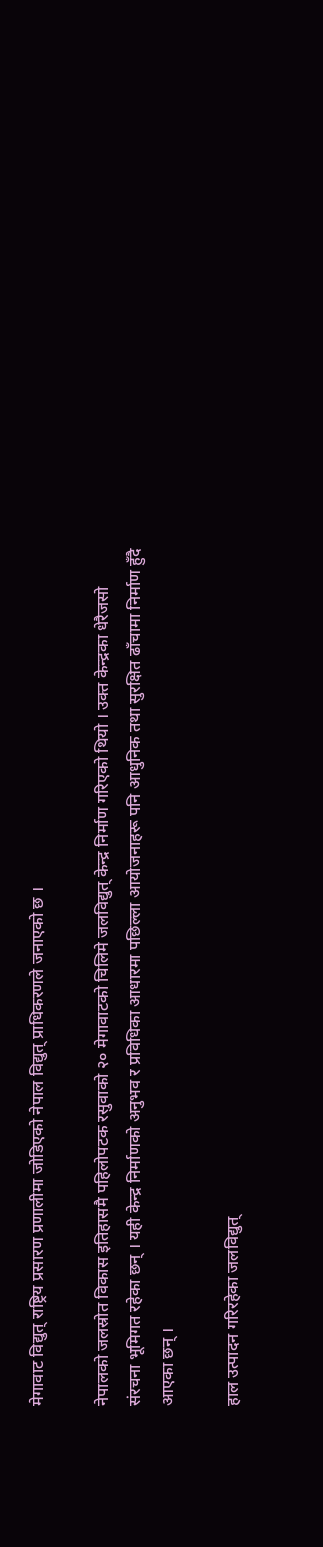मेगावाट विद्युत् राष्ट्रिय प्रसारण प्रणालीमा जोडिएको नेपाल विद्युत् प्राधिकरणले जनाएको छ ।

नेपालको जलस्रोत विकास इतिहासमै पहिलोपटक रसुवाको २० मेगावाटको चिलिमे जलविद्युत् केन्द्र निर्माण गरिएको थियो । उक्त केन्द्रका धेरैजसो संरचना भूमिगत रहेका छन् । यही केन्द्र निर्माणको अनुभव र प्रविधिका आधारमा पछिल्ला आयोजनाहरू पनि आधुनिक तथा सुरक्षित ढाँचामा निर्माण हुँदै आएका छन् ।

हाल उत्पादन गरिरहेका जलविद्युत्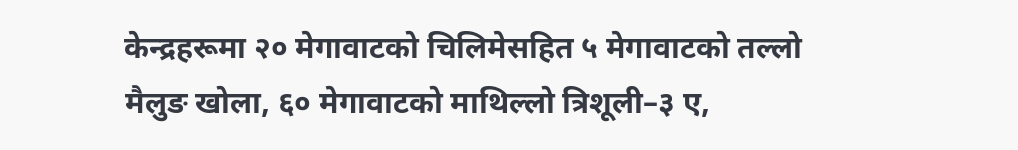केन्द्रहरूमा २० मेगावाटको चिलिमेसहित ५ मेगावाटको तल्लो मैलुङ खोला, ६० मेगावाटको माथिल्लो त्रिशूली–३ ए,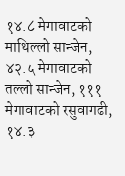१४.८ मेगावाटको माथिल्लो सान्जेन, ४२.५ मेगावाटको तल्लो सान्जेन, १११ मेगावाटको रसुवागढी, १४.३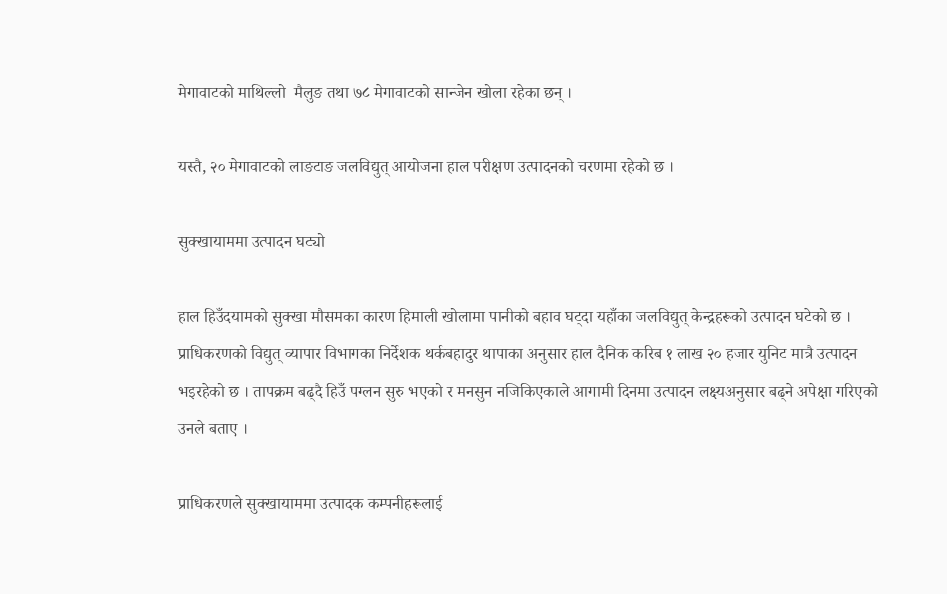मेगावाटको माथिल्लो  मैलुङ तथा ७८ मेगावाटको सान्जेन खोला रहेका छन् ।

यस्तै, २० मेगावाटको लाङटाङ जलविद्युत् आयोजना हाल परीक्षण उत्पादनको चरणमा रहेको छ ।

सुक्खायाममा उत्पादन घट्यो

हाल हिउँदयामको सुक्खा मौसमका कारण हिमाली खोलामा पानीको बहाव घट्दा यहाँका जलविद्युत् केन्द्रहरूको उत्पादन घटेको छ । प्राधिकरणको विद्युत् व्यापार विभागका निर्देशक थर्कबहादुर थापाका अनुसार हाल दैनिक करिब १ लाख २० हजार युनिट मात्रै उत्पादन भइरहेको छ । तापक्रम बढ्दै हिउँ पग्लन सुरु भएको र मनसुन नजिकिएकाले आगामी दिनमा उत्पादन लक्ष्यअनुसार बढ्ने अपेक्षा गरिएको उनले बताए ।

प्राधिकरणले सुक्खायाममा उत्पादक कम्पनीहरूलाई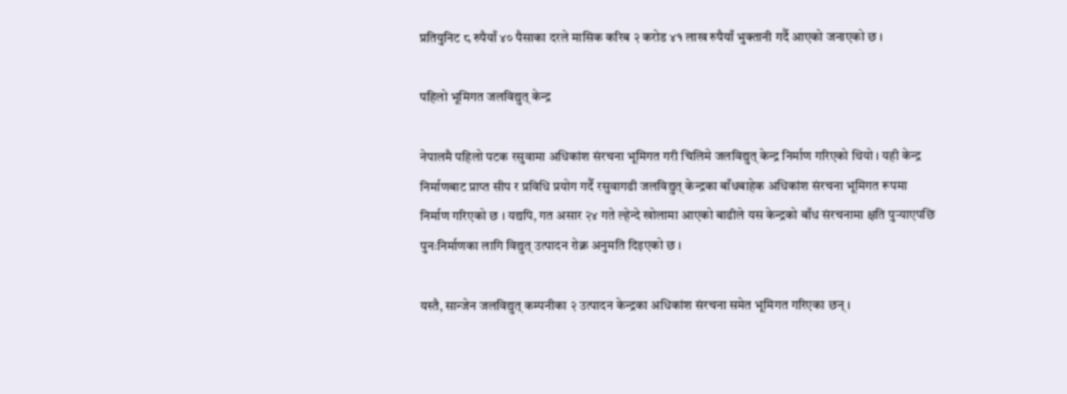प्रतियुनिट ८ रुपैयाँ ४० पैसाका दरले मासिक करिब २ करोड ४१ लाख रुपैयाँ भुक्तानी गर्दै आएको जनाएको छ ।

पहिलो भूमिगत जलविद्युत् केन्द्र

नेपालमै पहिलो पटक रसुवामा अधिकांश संरचना भूमिगत गरी चिलिमे जलविद्युत् केन्द्र निर्माण गरिएको थियो । यही केन्द्र निर्माणबाट प्राप्त सीप र प्रविधि प्रयोग गर्दै रसुवागढी जलविद्युत् केन्द्रका बाँधबाहेक अधिकांश संरचना भूमिगत रूपमा निर्माण गरिएको छ । यद्यपि, गत असार २४ गते ल्हेन्दे खोलामा आएको बाढीले यस केन्द्रको बाँध संरचनामा क्षति पुर्‍याएपछि पुनःनिर्माणका लागि विद्युत् उत्पादन रोक्न अनुमति दिइएको छ ।

यस्तै, सान्जेन जलविद्युत् कम्पनीका २ उत्पादन केन्द्रका अधिकांश संरचना समेत भूमिगत गरिएका छन् ।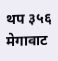थप ३५६ मेगावाट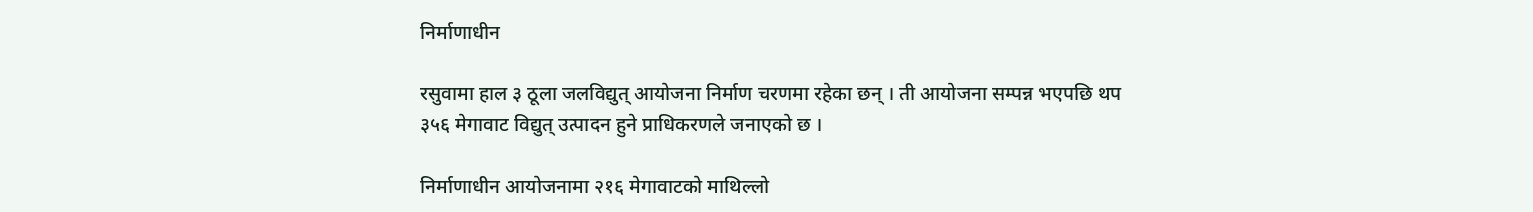निर्माणाधीन

रसुवामा हाल ३ ठूला जलविद्युत् आयोजना निर्माण चरणमा रहेका छन् । ती आयोजना सम्पन्न भएपछि थप ३५६ मेगावाट विद्युत् उत्पादन हुने प्राधिकरणले जनाएको छ ।

निर्माणाधीन आयोजनामा २१६ मेगावाटको माथिल्लो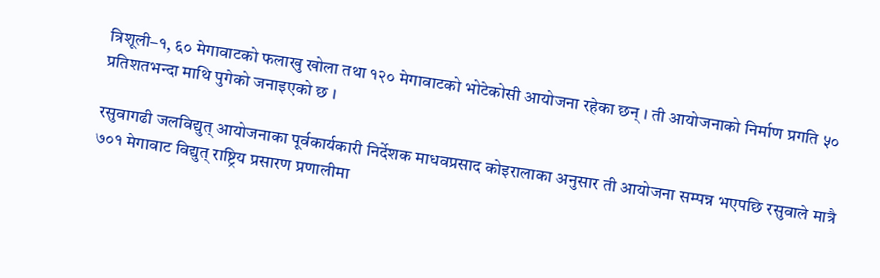त्रिशूली–१, ६० मेगावाटको फलाखु खोला तथा १२० मेगावाटको भोटेकोसी आयोजना रहेका छन् । ती आयोजनाको निर्माण प्रगति ५० प्रतिशतभन्दा माथि पुगेको जनाइएको छ ।

रसुवागढी जलविद्युत् आयोजनाका पूर्वकार्यकारी निर्देशक माधवप्रसाद कोइरालाका अनुसार ती आयोजना सम्पन्न भएपछि रसुवाले मात्रै ७०१ मेगावाट विद्युत् राष्ट्रिय प्रसारण प्रणालीमा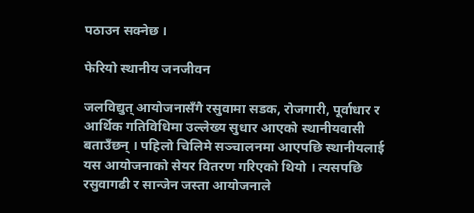पठाउन सक्नेछ ।

फेरियो स्थानीय जनजीवन

जलविद्युत् आयोजनासँगै रसुवामा सडक, रोजगारी, पूर्वाधार र आर्थिक गतिविधिमा उल्लेख्य सुधार आएको स्थानीयवासी बताउँछन् । पहिलो चिलिमे सञ्चालनमा आएपछि स्थानीयलाई यस आयोजनाको सेयर वितरण गरिएको थियो । त्यसपछि रसुवागढी र सान्जेन जस्ता आयोजनाले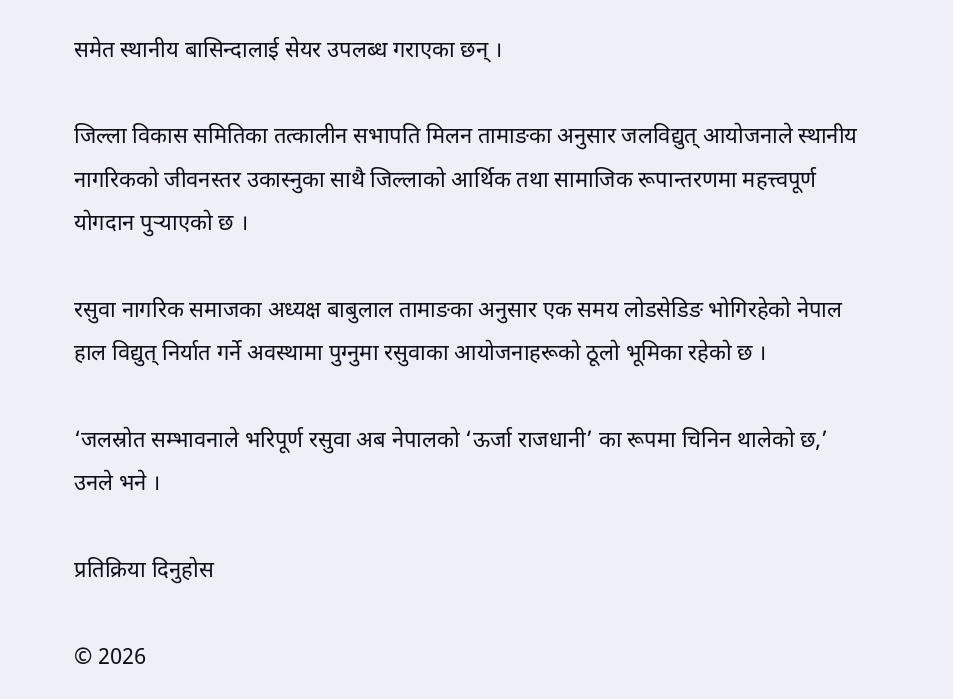समेत स्थानीय बासिन्दालाई सेयर उपलब्ध गराएका छन् ।

जिल्ला विकास समितिका तत्कालीन सभापति मिलन तामाङका अनुसार जलविद्युत् आयोजनाले स्थानीय नागरिकको जीवनस्तर उकास्नुका साथै जिल्लाको आर्थिक तथा सामाजिक रूपान्तरणमा महत्त्वपूर्ण योगदान पुर्‍याएको छ ।

रसुवा नागरिक समाजका अध्यक्ष बाबुलाल तामाङका अनुसार एक समय लोडसेडिङ भोगिरहेको नेपाल हाल विद्युत् निर्यात गर्ने अवस्थामा पुग्नुमा रसुवाका आयोजनाहरूको ठूलो भूमिका रहेको छ ।

‘जलस्रोत सम्भावनाले भरिपूर्ण रसुवा अब नेपालको ‘ऊर्जा राजधानी’ का रूपमा चिनिन थालेको छ,’ उनले भने ।

प्रतिक्रिया दिनुहोस

© 2026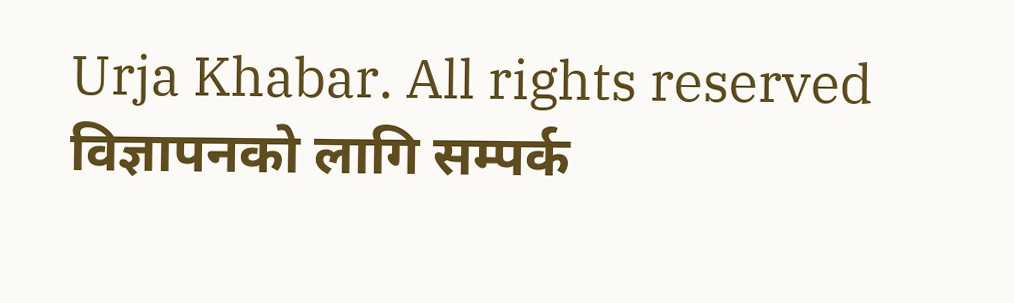Urja Khabar. All rights reserved
विज्ञापनको लागि सम्पर्क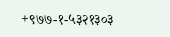+९७७-१-५३२१३०३